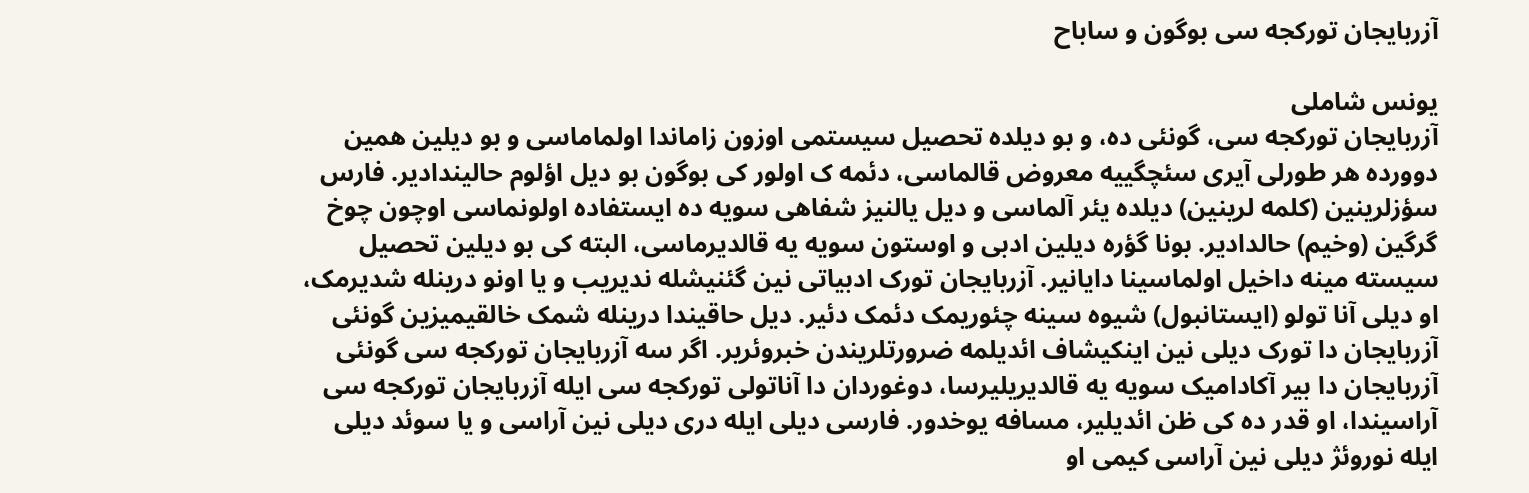آزربایجان تورکجه سی بوگون و ساباح

یونس شاملی
آزربایجان تورکجه سی، گونئی ده، و بو دیلده تحصیل سیستمی اوزون زاماندا اولماماسی و بو دیلین همین دوورده هر طورلی آیری سئچگییه معروض قالماسی، دئمه ک اولور کی بوگون بو دیل اؤلوم حالیندادیر. فارس سؤزلرینین (کلمه لرینین) دیلده یئر آلماسی و دیل یالنیز شفاهی سویه ده ایستفاده اولونماسی اوچون چوخ گرگین (وخیم) حالدادیر. بونا گؤره دیلین ادبی و اوستون سویه یه قالدیرماسی، البته کی بو دیلین تحصیل سیسته مینه داخیل اولماسینا دایانیر. آزربایجان تورک ادبیاتی نین گئنیشله ندیریب و یا اونو درینله شدیرمک، او دیلی آنا تولو (ایستانبول) شیوه سینه چئوریمک دئمک دئیر. دیل حاقیندا درینله شمک خالقیمیزین گونئی آزربایجان دا تورک دیلی نین اینکیشاف ائدیلمه ضرورتلریندن خبروئریر. اگر سه آزربایجان تورکجه سی گونئی آزربایجان دا بیر آکادامیک سویه یه قالدیریلیرسا، دوغوردان دا آناتولی تورکجه سی ایله آزربایجان تورکجه سی آراسیندا، او قدر ده کی ظن ائدیلیر، مسافه یوخدور. فارسی دیلی ایله دری دیلی نین آراسی و یا سوئد دیلی ایله نوروئژ دیلی نین آراسی کیمی او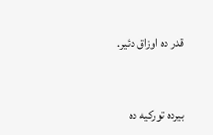قدر ده اوزاق دئیر.


بیرده تورکیه ده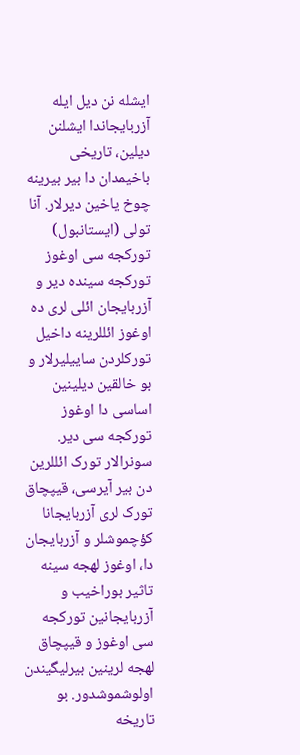ایشله نن دیل ایله آزربایجاندا ایشلنن دیلین، تاریخی باخیمدان دا بیر بیرینه چوخ یاخین دیرلار. آنا تولی (ایستانبول) تورکجه سی اوغوز تورکجه سینده دیر و آزربایجان ائلی لری ده اوغوز ائللرینه داخیل تورکلردن ساییلیرلار و بو خالقین دیلینین اساسی دا اوغوز تورکجه سی دیر. سونرالار تورک ائللرین دن بیر آیرسی، قیپچاق تورک لری آزربایجانا کؤچموشلر و آزربایجان دا، اوغوز لهجه سینه تاثیر بوراخیب و آزربایجانین تورکجه سی اوغوز و قیپچاق لهجه لرینین بیرلیگیندن اولوشموشدور. بو تاریخه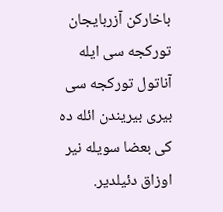باخارکن آزربایجان تورکجه سی ایله آناتول تورکجه سی بیری بیریندن ائله ده کی بعضا سویله نیر اوزاق دئیلدیر.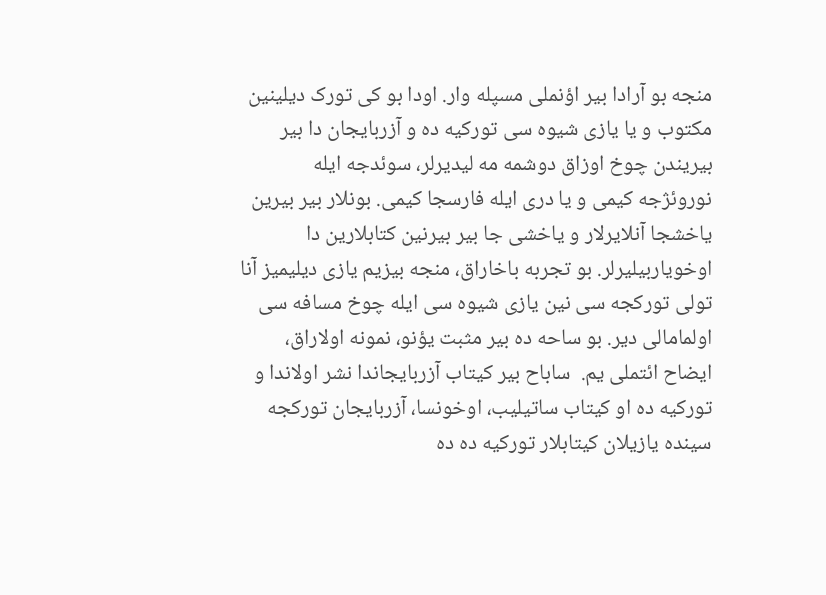منجه بو آرادا بیر اؤنملی مسپله وار. اودا بو کی تورک دیلینین مکتوب و یا یازی شیوه سی تورکیه ده و آزربایجان دا بیر بیریندن چوخ اوزاق دوشمه مه لیدیرلر، سوئدجه ایله نوروئژجه کیمی و یا دری ایله فارسجا کیمی. بونلار بیر بیرین یاخشجا آنلایرلار و یاخشی جا بیر بیرنین کتابلارین دا اوخویاربیلیرلر. بو تجربه باخاراق، منجه بیزیم یازی دیلیمیز آنا تولی تورکجه سی نین یازی شیوه سی ایله چوخ مسافه سی اولمامالی دیر. بو ساحه ده بیر مثبت یؤنو، نمونه اولاراق، ایضاح ائتملی یم.  ساباح بیر کیتاب آزربایجاندا نشر اولاندا و تورکیه ده او کیتاب ساتیلیب، اوخونسا، آزربایجان تورکجه سینده یازیلان کیتابلار تورکیه ده ده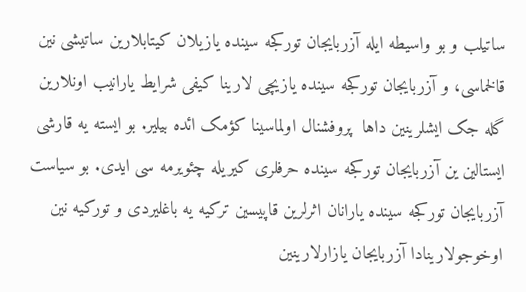ساتیلب و بو واسیطه ایله آزربایجان تورکجه سینده یازیلان کیتابلارین ساتیشی نین قالخماسی، و آزربایجان تورکجه سینده یازیچی لارینا کیفی شرایط یارانیب اونلارین گله جک ایشلرینین داها  پروفشنال اولماسینا کؤمک ائده بیلیر. بو ایسته یه قارشی ایستالین ین آزربایجان تورکجه سینده حرفلری کیریله چئویرمه سی ایدی. بو سیاست آزربایجان تورکجه سینده یارانان اثرلرین قاپیسین ترکیه یه باغلیردی و تورکیه نین اوخوجولارینادا آزربایجان یازارلارینین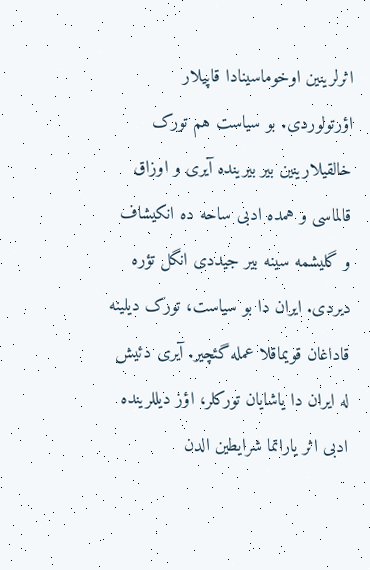اثرلرینین اوخوماسینادا قاپیلار اؤرتولوردی. بو سیاست هم تورک خالقیلارینین بیر بیرینده آیری و اوزاق قالماسی و همده ادبی ساحه ده انکیشاف و گلیشمه سینه بیر جیددی انگل تؤره دیردی. ایران دا بو سیاست، تورک دیلینه قاداغان قویماقلا عمله گئچیر. آیری دئیش له ایران دا یاشایان تورکلر، اؤز دیللرینده ادبی اثر یاراتما شرایطین الدن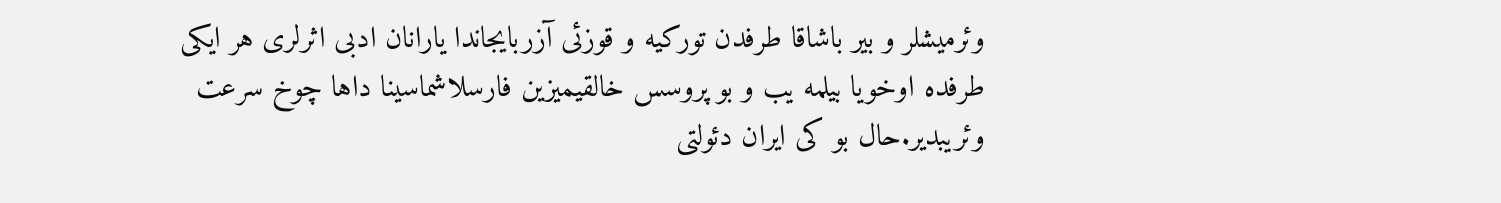وئرمیشلر و بیر باشاقا طرفدن تورکیه و قوزئی آزربایجاندا یارانان ادبی اثرلری هر ایکی طرفده اوخویا بیلمه یب و بو پروسس خالقیمیزین فارسلاشماسینا داها چوخ سرعت وئریبدیر.حال بو کی ایران دئولتی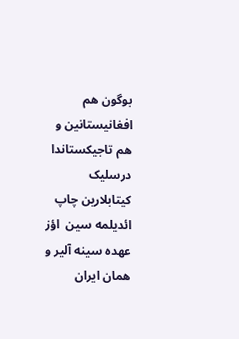بوگون هم افغانیستانین و هم تاجیکستاندا درسلیک کیتابلارین چاپ ائدیلمه سین  اؤز عهده سینه آلیر و همان ایران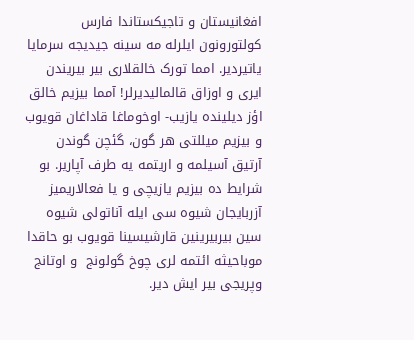افغانیستان و تاجیکستاندا فارس کولتورونون ایلرله مه سینه جیدیجه سرمایا یاتیردیر. امما تورک خالقلاری بیر بیریندن ایری و اوزاق قالمالیدیرلر! آمما بیزیم خالق اؤز دیلینده یازیب- اوخوماغا قاداغان قویوب و بیزیم میللتی هر گون، گئچن گوندن آرتیق آسیلمه و اریتمه یه طرف آپاریر. بو شرایط ده بیزیم یازیچی و یا فعالاریمیز آزربایجان شیوه سی ایله آناتولی شیوه سین بیربیرینین قارشیسینا قویوب بو حاقدا موباحیثه ائتمه لری چوخ گولونج  و اوتانج وپریجی بیر ایش دیر.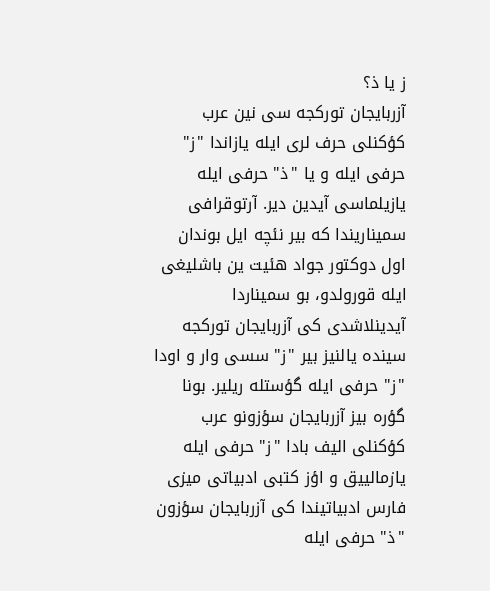ز یا ‌ذ؟
آزربایجان تورکجه سی نین عرب کؤکنلی حرف لری ایله یازاندا "ز" حرفی ایله و یا "ذ" حرفی ایله یازیلماسی آیدین دیر. آرتوقرافی سمیناریندا که بیر نئچه ایل بوندان اول دوکتور جواد هئیت ین باشلیغی ایله قورولدو، بو سمیناردا آیدینلاشدی کی آزربایجان تورکجه سینده یالنیز بیر "ز" سسی وار و اودا "ز" حرفی ایله گؤستله ریلیر. بونا گؤره بیز آزربایجان سؤزونو عرب کؤکنلی الیف بادا "ز" حرفی ایله یازمالییق و اؤز کتبی ادبیاتی میزی  فارس ادبیاتیندا کی آزربایجان سؤزون "ذ" حرفی ایله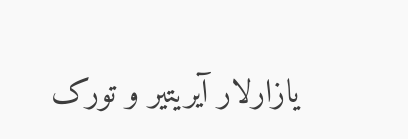یازارلار آیریتیر و تورک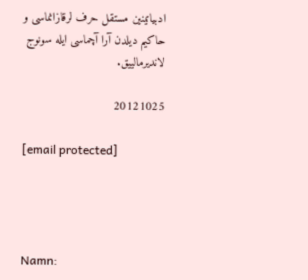ادبیاتینین مستقل حرف لرقازانماسی و حاکیم دیلدن آرا آچماسی ایله سونوج لاندیرمالییق.

20121025

[email protected]




Namn: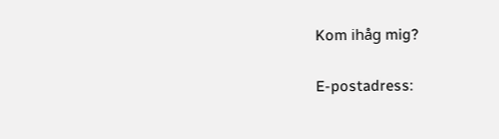Kom ihåg mig?

E-postadress: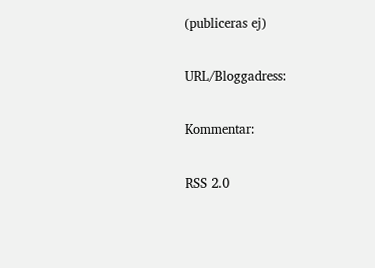(publiceras ej)

URL/Bloggadress:

Kommentar:

RSS 2.0